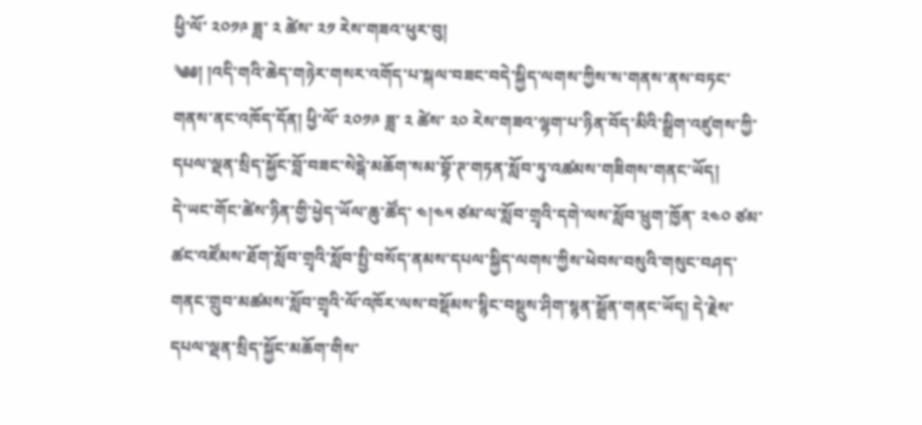ཕྱི་ལོ་ ༢༠༡༩ ཟླ་ ༢ ཚེས་ ༢༡ རེས་གཟའ་ཕུར་བུ།
༄༅། །འདི་གའི་ཆེད་གཉེར་གསར་འགོད་པ་སྐལ་བཟང་བདེ་སྐྱིད་ལགས་ཀྱིས་ས་གནས་ནས་བཏང་གནས་ནང་འཁོད་དོན། ཕྱི་ལོ་ ༢༠༡༩ ཟླ་ ༢ ཚེས་ ༢༠ རེས་གཟའ་ལྷག་པ་ཉིན་བོད་མིའི་སྒྲིག་འཛུགས་ཀྱི་དཔལ་ལྡན་སྲིད་སྐྱོང་བློ་བཟང་སེངྒེ་མཆོག་སམ་བྷོ་ཊ་གཏན་སློབ་ཏུ་འཚམས་གཟིགས་གནང་ཡོད།
དེ་ཡང་གོང་ཚེས་ཉིན་གྱི་ཕྱེད་ཡོལ་ཆུ་ཚོད་ ༤།༤༥ ཙམ་ལ་སློབ་གྲྭའི་དགེ་ལས་སློབ་ཕྲུག་ཁྱོན་ ༢༤༠ ཙམ་ཚང་འཛོམས་ཐོག་སློབ་གྲྭའི་སློབ་སྤྱི་བསོད་ནམས་དཔལ་སྐྱིད་ལགས་ཀྱིས་ཕེབས་བསུའི་གསུང་བཤད་གནང་གྲུབ་མཚམས་སློབ་གྲྭའི་ལོ་འཁོར་ལས་བསྡོམས་སྙིང་བསྡུས་ཤིག་སྙན་སྒྲོན་གནང་ཡོད། དེ་རྗེས་དཔལ་ལྡན་སྲིད་སྐྱོང་མཆོག་གིས་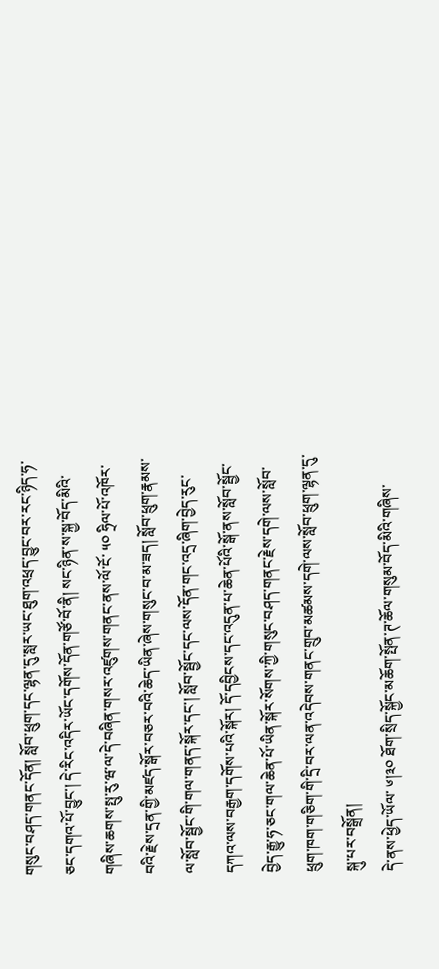གསུང་བཤད་གནང་དོན། སློབ་ཕྲུག་དང་ལྷན་དུ་སླར་ཡང་ཐུག་འཕྲད་བྱུང་བར་རང་ཉིད་ཧ་ཅང་དགའ་པོ་བྱུང་། དེ་རིང་འདིར་ཡོང་དགོས་དོན་གཙོ་བོ་ནི། སང་ཉིན་ས་སྐྱ་བོད་མིའི་གཞིས་ཆགས་སྤུ་རུ་ཝ་ལ་དེ་བཞིན་གསར་འཛུགས་གནང་ནས་ལོ་ངོ་ ༥༠ ཧྲིལ་པོ་འཁོར་བའི་རྗེས་དྲན་གྱི་མཛད་སྒོར་བཅར་བའི་ཆེད་ཡིན་ཞེས་གསུང་བ་མ་ཟད། སློབ་ཕྲུག་རྣམས་ལ་སློབ་སྦྱོང་གི་གལ་གནད་སྐོར་དང་། སློབ་སྦྱོང་དང་ལས་དོན་གང་འདྲ་ཞིག་བྱེད་རུང་དཀའ་ལས་བརྒྱག་དགོས་པའི་སྐོར། དོ་དབྱིངས་དང་འདུན་པ་ཆེན་པོའི་སྒོ་ནས་སློབ་སྦྱོང་བྱེད་རྒྱུ་ཧ་ཅང་གལ་ཆེན་པོ་ཡིན་སྐོར་སོགས་ཀྱི་གསུང་བཤད་གནང་རྗེས་དགེ་ལས་སློབ་ཕྲུག་ཁག་གཅིག་གི་དྲི་བར་ལན་འདེབས་གནང་གྲུབ་མཚམས་དགེ་ལས་སློབ་ཕྲུག་ལྷན་དུ་སྐུ་པར་བསྒྲོན།
དེ་ནས་ཕྱེད་ཡོལ་ ༦།༣༠ ཐོག་སྲིད་སྐྱོང་མཆོག་སྤོན་ཊ་ཆོལ་གསུམ་བོད་མིའི་གཞིས་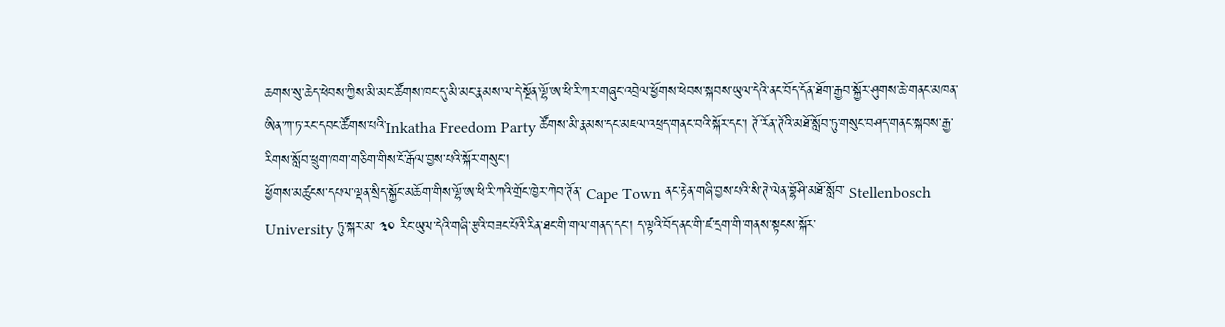ཆགས་སུ་ཆེད་ཕེབས་ཀྱིས་མི་མང་ཚོགས་ཁང་དུ་མི་མང་རྣམས་ལ་དེ་སྔོན་ལྷོ་ཨ་ཕི་རི་ཀར་གཞུང་འབྲེལ་ཕྱོགས་ཕེབས་སྐབས་ཡུལ་དེའི་ནང་བོད་དོན་ཐོག་རྒྱབ་སྐྱོར་ཤུགས་ཆེ་གནང་མཁན་ཨིན་ཀ་ཏ་རང་དབང་ཚོགས་པའི་Inkatha Freedom Party ཚོགས་མི་རྣམས་དང་མཇལ་འཕྲད་གནང་བའི་སྐོར་དང་། ཊོ་རོན་ཊོའི་མཐོ་སློབ་ཏུ་གསུང་བཤད་གནང་སྐབས་རྒྱ་རིགས་སློབ་ཕྲུག་ཁག་གཅིག་གིས་ངོ་རྒོལ་བྱས་པའི་སྐོར་གསུང་།
ཕྱོགས་མཚུངས་དཔལ་ལྡན་སྲིད་སྐྱོང་མཆོག་གིས་ལྷོ་ཨ་ཕི་རི་ཀའི་གྲོང་ཁྱེར་ཀེབ་ཊོན་ Cape Town ནང་རྟེན་གཞི་བྱས་པའི་སི་ཊེ་ལེན་བྷོཤི་མཐོ་སློབ་ Stellenbosch University ཏུ་སྐར་མ་ ༣༠ རིང་ཡུལ་དེའི་གཞི་རྩའི་བཟང་པོའི་རིན་ཐང་གི་གལ་གནད་དང་། ད་ལྟའི་བོད་ནང་གི་ཛ་དྲག་གི་གནས་སྟངས་སྐོར་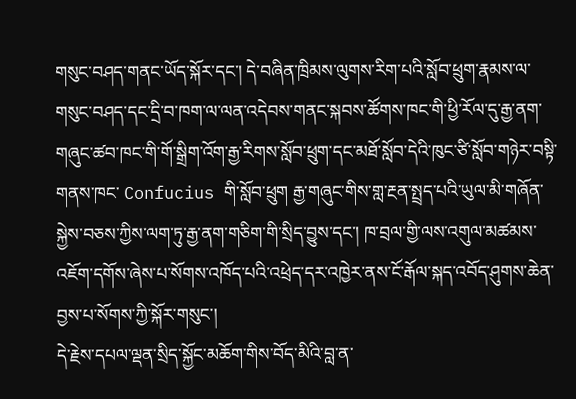གསུང་བཤད་གནང་ཡོད་སྐོར་དང་། དེ་བཞིན་ཁྲིམས་ལུགས་རིག་པའི་སློབ་ཕྲུག་རྣམས་ལ་གསུང་བཤད་དང་དྲི་བ་ཁག་ལ་ལན་འདེབས་གནང་སྐབས་ཚོགས་ཁང་གི་ཕྱི་རོལ་དུ་རྒྱ་ནག་གཞུང་ཚབ་ཁང་གི་གོ་སྒྲིག་འོག་རྒྱ་རིགས་སློབ་ཕྲུག་དང་མཐོ་སློབ་དེའི་ཁུང་ཙི་སློབ་གཉེར་བསྟི་གནས་ཁང་ Confucius གི་སློབ་ཕྲུག རྒྱ་གཞུང་གིས་གླ་རྔན་སྤྲད་པའི་ཡུལ་མི་གཞོན་སྐྱེས་བཅས་ཀྱིས་ལག་ཏུ་རྒྱ་ནག་གཅིག་གི་སྲིད་བྱུས་དང་། ཁ་བྲལ་གྱི་ལས་འགུལ་མཚམས་འཇོག་དགོས་ཞེས་པ་སོགས་འཁོད་པའི་འཕྲེད་དར་འཁྱེར་ནས་ངོ་རྒོལ་སྐད་འབོད་ཤུགས་ཆེན་བྱས་པ་སོགས་ཀྱི་སྐོར་གསུང་།
དེ་རྗེས་དཔལ་ལྡན་སྲིད་སྐྱོང་མཆོག་གིས་བོད་མིའི་བླ་ན་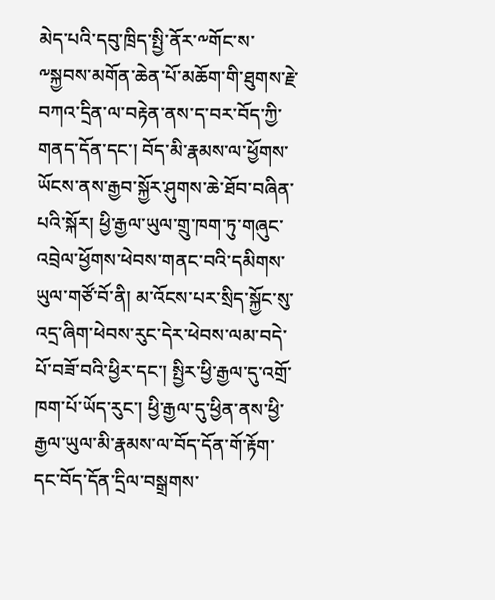མེད་པའི་དབུ་ཁྲིད་སྤྱི་ནོར་༸གོང་ས་༸སྐྱབས་མགོན་ཆེན་པོ་མཆོག་གི་ཐུགས་རྗེ་བཀའ་དྲིན་ལ་བརྟེན་ནས་ད་བར་བོད་ཀྱི་གནད་དོན་དང་། བོད་མི་རྣམས་ལ་ཕྱོགས་ཡོངས་ནས་རྒྱབ་སྐྱོར་ཤུགས་ཆེ་ཐོབ་བཞིན་པའི་སྐོར། ཕྱི་རྒྱལ་ཡུལ་གྲུ་ཁག་ཏུ་གཞུང་འབྲེལ་ཕྱོགས་ཕེབས་གནང་བའི་དམིགས་ཡུལ་གཙོ་བོ་ནི། མ་འོངས་པར་སྲིད་སྐྱོང་སུ་འདྲ་ཞིག་ཕེབས་རུང་དེར་ཕེབས་ལམ་བདེ་པོ་བཟོ་བའི་ཕྱིར་དང་། སྤྱིར་ཕྱི་རྒྱལ་དུ་འགྲོ་ཁག་པོ་ཡོད་རུང་། ཕྱི་རྒྱལ་དུ་ཕྱིན་ནས་ཕྱི་རྒྱལ་ཡུལ་མི་རྣམས་ལ་བོད་དོན་གོ་རྟོག་དང་བོད་དོན་དྲིལ་བསྒྲགས་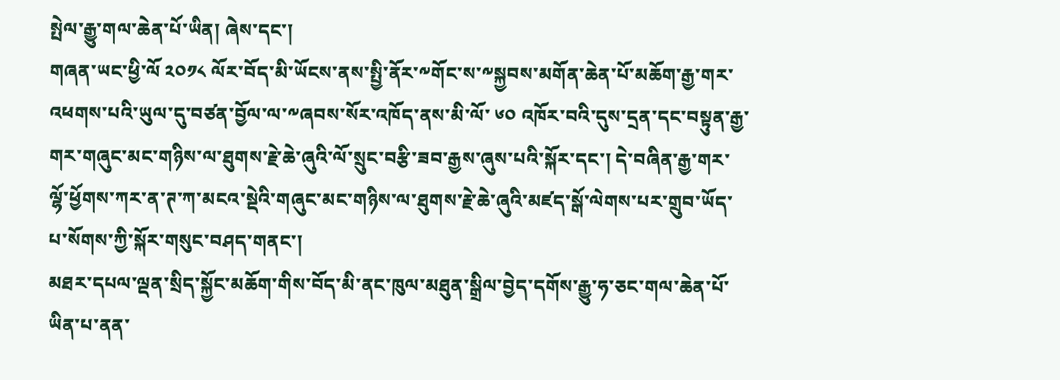སྤེལ་རྒྱུ་གལ་ཆེན་པོ་ཡིན། ཞེས་དང་།
གཞན་ཡང་ཕྱི་ལོ ༢༠༡༨ ལོར་བོད་མི་ཡོངས་ནས་སྤྱི་ནོར་༸གོང་ས་༸སྐྱབས་མགོན་ཆེན་པོ་མཆོག་རྒྱ་གར་འཕགས་པའི་ཡུལ་དུ་བཙན་བྱོལ་ལ་༸ཞབས་སོར་འཁོད་ནས་མི་ལོ་ ༦༠ འཁོར་བའི་དུས་དྲན་དང་བསྟུན་རྒྱ་གར་གཞུང་མང་གཉིས་ལ་ཐུགས་རྗེ་ཆེ་ཞུའི་ལོ་སྲུང་བརྩི་ཟབ་རྒྱས་ཞུས་པའི་སྐོར་དང་། དེ་བཞིན་རྒྱ་གར་ལྷོ་ཕྱོགས་ཀར་ན་ཊ་ཀ་མངའ་སྡེའི་གཞུང་མང་གཉིས་ལ་ཐུགས་རྗེ་ཆེ་ཞུའི་མཛད་སྒོ་ལེགས་པར་གྲུབ་ཡོད་པ་སོགས་ཀྱི་སྐོར་གསུང་བཤད་གནང་།
མཐར་དཔལ་ལྡན་སྲིད་སྐྱོང་མཆོག་གིས་བོད་མི་ནང་ཁུལ་མཐུན་སྒྲིལ་བྱེད་དགོས་རྒྱུ་ཧ་ཅང་གལ་ཆེན་པོ་ཡིན་པ་ནན་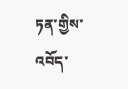ཏན་གྱིས་འབོད་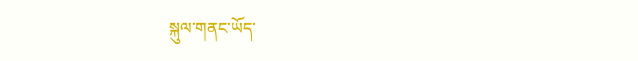སྐུལ་གནང་ཡོད་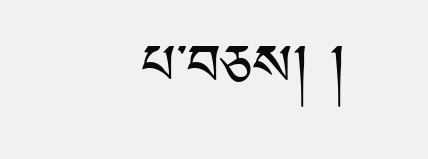པ་བཅས། །